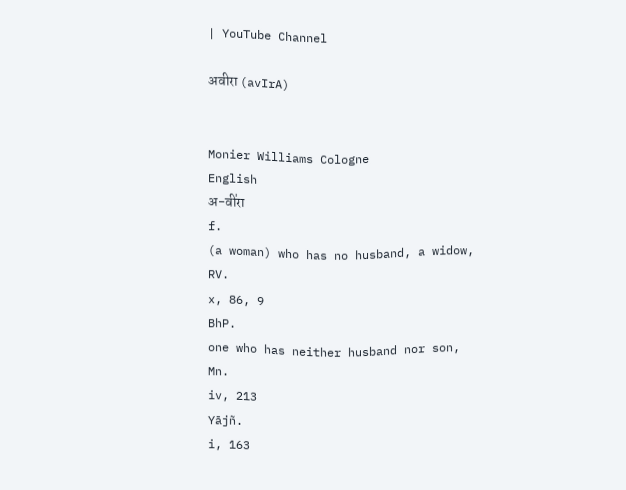| YouTube Channel

अवीरा (avIrA)


Monier Williams Cologne
English
अ-वी॑रा
f.
(a woman) who has no husband, a widow,
RV.
x, 86, 9
BhP.
one who has neither husband nor son,
Mn.
iv, 213
Yājñ.
i, 163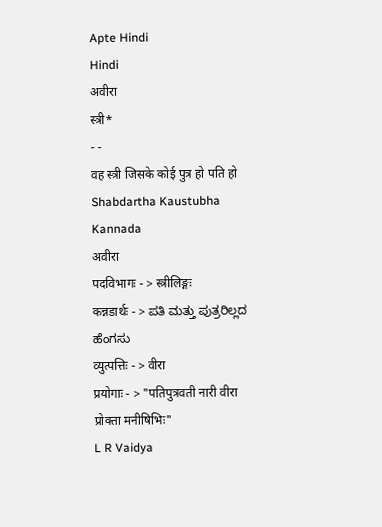Apte Hindi
Hindi
अवीरा
स्त्री*
- -
वह स्त्री जिसके कोई पुत्र हो पति हो
Shabdartha Kaustubha
Kannada
अवीरा
पदविभागः - > स्त्रीलिङ्गः
कन्नडार्थः - > ಪತಿ ಮತ್ತು ಪುತ್ರರಿಲ್ಲದ ಹೆಂಗಸು
व्युत्पत्तिः - > वीरा
प्रयोगाः - > "पतिपुत्रवती नारी वीरा प्रोक्ता मनीषिभिः"
L R Vaidya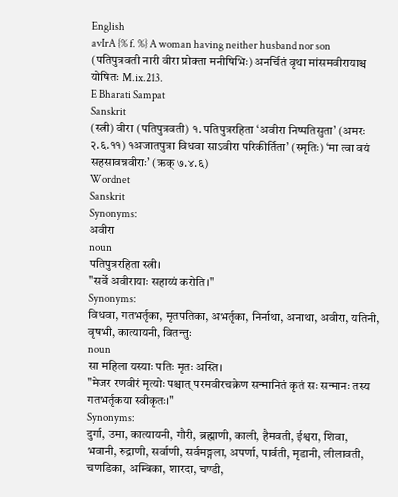English
avIrA {% f. %} A woman having neither husband nor son (पतिपुत्रवती नारी वीरा प्रोक्ता मनीषिभिः) अनर्चितं वृथा मांसमवीरायाश्च योषितः M.ix.213.
E Bharati Sampat
Sanskrit
(स्त्री) वीरा (पतिपुत्रवती) १. पतिपुत्ररहिता ‘अवीरा निष्पतिसुता’ (अमरः २.६.११) १अजातपुत्रा विधवा साऽवीरा परिकीर्तिता’ (स्मृतिः) ‘मा त्वा वयं सहसावन्नवीराः’ (ऋक् ७.४.६)
Wordnet
Sanskrit
Synonyms:
अवीरा
noun
पतिपुत्ररहिता स्त्री।
"सर्वे अवीरायाः सहाय्यं करोति।"
Synonyms:
विधवा, गतभर्तृका, मृतपतिका, अभर्तृका, निर्नाथा, अनाथा, अवीरा, यतिनी, वृषभी, कात्यायनी, वितन्तुः
noun
सा महिला यस्याः पतिः मृतः अस्ति।
"मेजर रणवीरं मृत्योः पश्चात् परमवीरचक्रेण सन्मानितं कृतं सः सन्मानः तस्य गतभर्तृकया स्वीकृतः।"
Synonyms:
दुर्गा, उमा, कात्यायनी, गौरी, ब्रह्माणी, काली, हैमवती, ईश्वरा, शिवा, भवानी, रुद्राणी, सर्वाणी, सर्वमङ्गला, अपर्णा, पार्वती, मृडानी, लीलावती, चणडिका, अम्बिका, शारदा, चण्डी,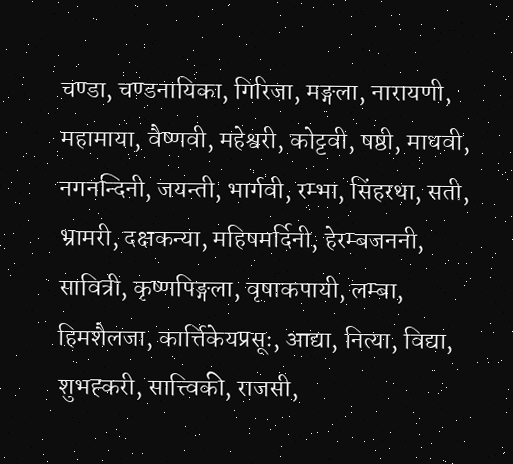चण्डा, चण्डनायिका, गिरिजा, मङ्गला, नारायणी, महामाया, वैष्णवी, महेश्वरी, कोट्टवी, षष्ठी, माधवी, नगनन्दिनी, जयन्ती, भार्गवी, रम्भा, सिंहरथा, सती, भ्रामरी, दक्षकन्या, महिषमर्दिनी, हेरम्बजननी, सावित्री, कृष्णपिङ्गला, वृषाकपायी, लम्बा, हिमशैलजा, कार्त्तिकेयप्रसूः, आद्या, नित्या, विद्या, शुभह्करी, सात्त्विकी, राजसी,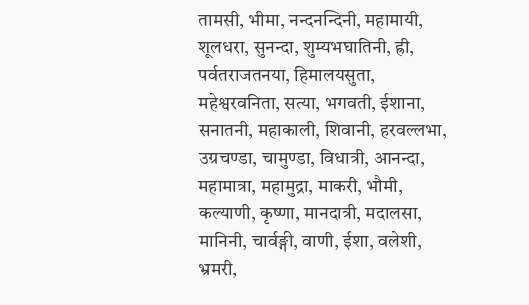तामसी, भीमा, नन्दनन्दिनी, महामायी, शूलधरा, सुनन्दा, शुम्यभघातिनी, ह्री, पर्वतराजतनया, हिमालयसुता, महेश्वरवनिता, सत्या, भगवती, ईशाना, सनातनी, महाकाली, शिवानी, हरवल्लभा, उग्रचण्डा, चामुण्डा, विधात्री, आनन्दा, महामात्रा, महामुद्रा, माकरी, भौमी, कल्याणी, कृष्णा, मानदात्री, मदालसा, मानिनी, चार्वङ्गी, वाणी, ईशा, वलेशी, भ्रमरी,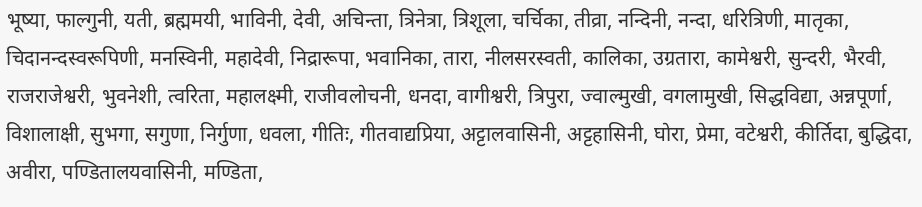भूष्या, फाल्गुनी, यती, ब्रह्ममयी, भाविनी, देवी, अचिन्ता, त्रिनेत्रा, त्रिशूला, चर्चिका, तीव्रा, नन्दिनी, नन्दा, धरित्रिणी, मातृका, चिदानन्दस्वरूपिणी, मनस्विनी, महादेवी, निद्रारूपा, भवानिका, तारा, नीलसरस्वती, कालिका, उग्रतारा, कामेश्वरी, सुन्दरी, भैरवी, राजराजेश्वरी, भुवनेशी, त्वरिता, महालक्ष्मी, राजीवलोचनी, धनदा, वागीश्वरी, त्रिपुरा, ज्वाल्मुखी, वगलामुखी, सिद्धविद्या, अन्नपूर्णा, विशालाक्षी, सुभगा, सगुणा, निर्गुणा, धवला, गीतिः, गीतवाद्यप्रिया, अट्टालवासिनी, अट्टहासिनी, घोरा, प्रेमा, वटेश्वरी, कीर्तिदा, बुद्धिदा, अवीरा, पण्डितालयवासिनी, मण्डिता,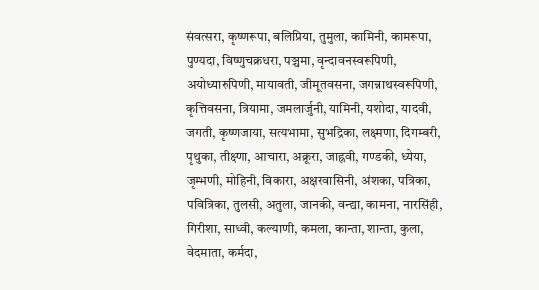संवत्सरा, कृष्णरूपा, बलिप्रिया, तुमुला, कामिनी, कामरूपा, पुण्यदा, विष्णुचक्रधरा, पञ्चमा, वृन्दावनस्वरूपिणी, अयोध्यारुपिणी, मायावती, जीमूतवसना, जगन्नाथस्वरूपिणी, कृत्तिवसना, त्रियामा, जमलार्जुनी, यामिनी, यशोदा, यादवी, जगती, कृष्णजाया, सत्यभामा, सुभद्रिका, लक्ष्मणा, दिगम्बरी, पृथुका, तीक्ष्णा, आचारा, अक्रूरा, जाह्नवी, गण्डकी, ध्येया, जृम्भणी, मोहिनी, विकारा, अक्षरवासिनी, अंशका, पत्रिका, पवित्रिका, तुलसी, अतुला, जानकी, वन्द्या, कामना, नारसिंही, गिरीशा, साध्वी, कल्याणी, कमला, कान्ता, शान्ता, कुला, वेदमाता, कर्मदा,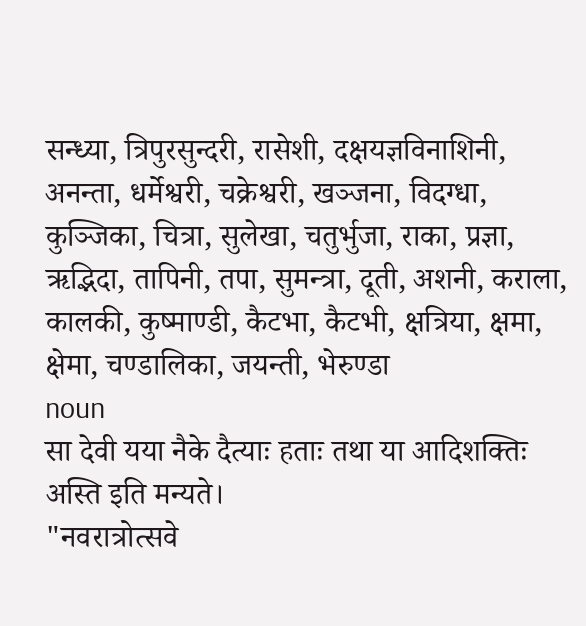सन्ध्या, त्रिपुरसुन्दरी, रासेशी, दक्षयज्ञविनाशिनी, अनन्ता, धर्मेश्वरी, चक्रेश्वरी, खञ्जना, विदग्धा, कुञ्जिका, चित्रा, सुलेखा, चतुर्भुजा, राका, प्रज्ञा, ऋद्भिदा, तापिनी, तपा, सुमन्त्रा, दूती, अशनी, कराला, कालकी, कुष्माण्डी, कैटभा, कैटभी, क्षत्रिया, क्षमा, क्षेमा, चण्डालिका, जयन्ती, भेरुण्डा
noun
सा देवी यया नैके दैत्याः हताः तथा या आदिशक्तिः अस्ति इति मन्यते।
"नवरात्रोत्सवे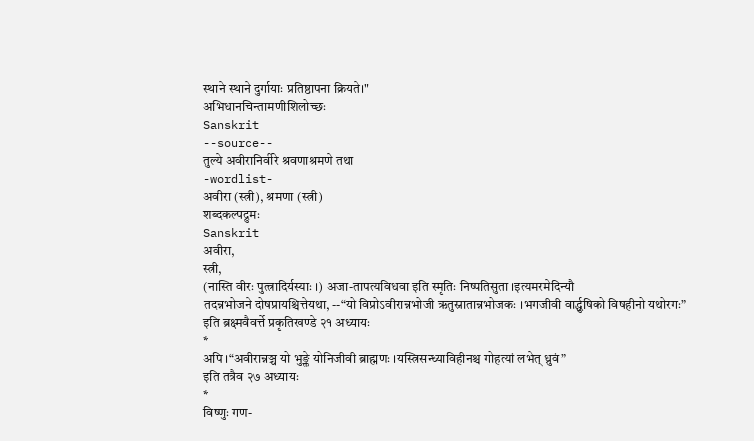स्थाने स्थाने दुर्गायाः प्रतिष्ठापना क्रियते।"
अभिधानचिन्तामणीशिलोच्छः
Sanskrit
--source--
तुल्ये अवीरानिर्वीरे श्रवणाश्रमणे तथा
-wordlist-
अवीरा (स्त्री), श्रमणा (स्त्री)
शब्दकल्पद्रुमः
Sanskrit
अवीरा,
स्त्री,
(नास्ति वीरः पुत्त्रादिर्यस्याः ।) अजा-तापत्यविधवा इति स्मृतिः निष्पतिसुता ।इत्यमरमेदिन्यौ
तदन्नभोजने दोषप्रायश्चित्तेयथा, --“यो विप्रोऽवीरान्नभोजी ऋतुस्नातान्नभोजकः ।भगजीवी वार्द्धुषिको विषहीनो यथोरगः”
इति ब्रक्ष्मवैवर्त्ते प्रकृतिखण्डे २१ अध्यायः
*
अपि ।“अवीरान्नञ्च यो भुङ्क्ते योनिजीवी ब्राह्मणः ।यस्त्रिसन्ध्याविहीनश्च गोहत्यां लभेत् ध्रुवं”
इति तत्रैव २७ अध्यायः
*
विष्णुः गण-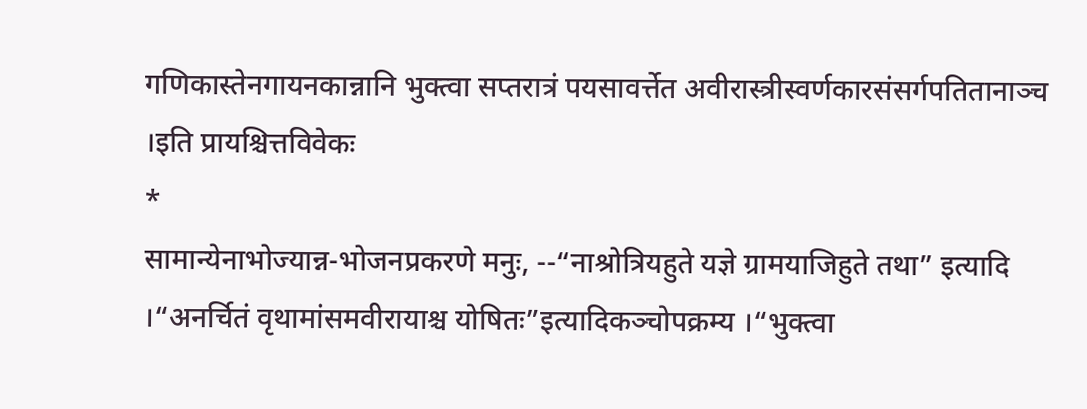गणिकास्तेनगायनकान्नानि भुक्त्वा सप्तरात्रं पयसावर्त्तेत अवीरास्त्रीस्वर्णकारसंसर्गपतितानाञ्च ।इति प्रायश्चित्तविवेकः
*
सामान्येनाभोज्यान्न-भोजनप्रकरणे मनुः, --“नाश्रोत्रियहुते यज्ञे ग्रामयाजिहुते तथा” इत्यादि ।“अनर्चितं वृथामांसमवीरायाश्च योषितः”इत्यादिकञ्चोपक्रम्य ।“भुक्त्वा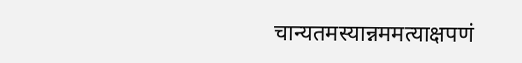चान्यतमस्यान्नममत्याक्षपणं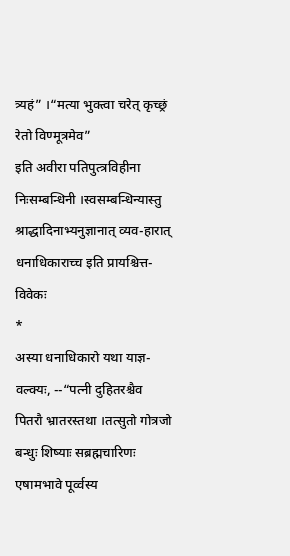त्र्यहं” ।“मत्या भुक्त्वा चरेत् कृच्छ्रं रेतो विण्मूत्रमेव”
इति अवीरा पतिपुत्त्रविहीना निःसम्बन्धिनी ।स्वसम्बन्धिन्यास्तु श्राद्धादिनाभ्यनुज्ञानात् व्यव-हारात् धनाधिकाराच्च इति प्रायश्चित्त-विवेकः
*
अस्या धनाधिकारो यथा याज्ञ-वल्क्यः, --“पत्नी दुहितरश्चैव पितरौ भ्रातरस्तथा ।तत्सुतो गोत्रजो बन्धुः शिष्याः सब्रह्मचारिणः
एषामभावे पूर्व्वस्य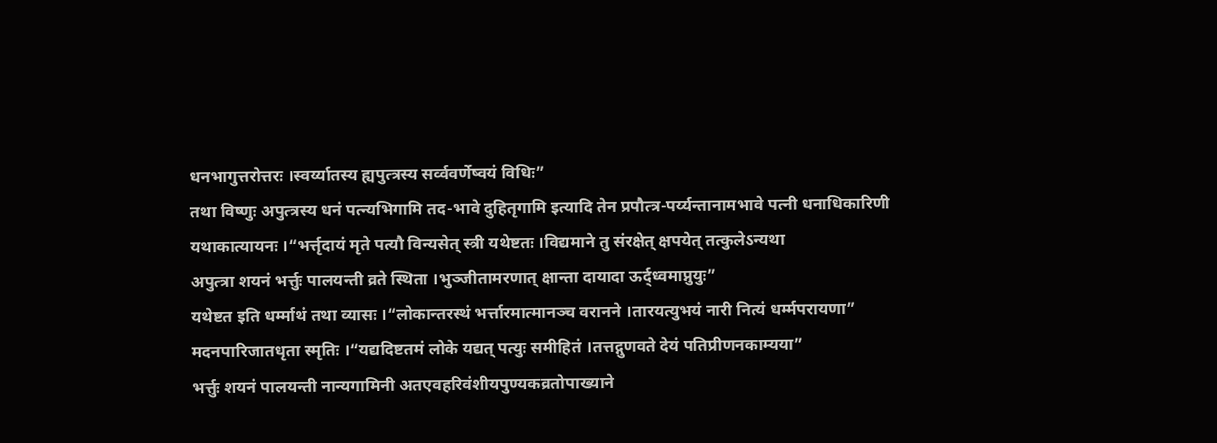धनभागुत्तरोत्तरः ।स्वर्य्यातस्य ह्यपुत्त्रस्य सर्व्ववर्णेष्वयं विधिः”
तथा विष्णुः अपुत्त्रस्य धनं पत्न्यभिगामि तद-भावे दुहितृगामि इत्यादि तेन प्रपौत्त्र-पर्य्यन्तानामभावे पत्नी धनाधिकारिणी यथाकात्यायनः ।“भर्त्तृदायं मृते पत्यौ विन्यसेत् स्त्री यथेष्टतः ।विद्यमाने तु संरक्षेत् क्षपयेत् तत्कुलेऽन्यथा
अपुत्त्रा शयनं भर्त्तुः पालयन्ती व्रते स्थिता ।भुञ्जीतामरणात् क्षान्ता दायादा ऊर्द्ध्वमाप्नुयुः”
यथेष्टत इति धर्म्माथं तथा व्यासः ।“लोकान्तरस्थं भर्त्तारमात्मानञ्च वरानने ।तारयत्युभयं नारी नित्यं धर्म्मपरायणा”
मदनपारिजातधृता स्मृतिः ।“यद्यदिष्टतमं लोके यद्यत् पत्युः समीहितं ।तत्तद्गुणवते देयं पतिप्रीणनकाम्यया”
भर्त्तुः शयनं पालयन्ती नान्यगामिनी अतएवहरिवंशीयपुण्यकव्रतोपाख्याने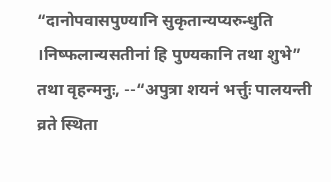“दानोपवासपुण्यानि सुकृतान्यप्यरुन्धुति ।निष्फलान्यसतीनां हि पुण्यकानि तथा शुभे”
तथा वृहन्मनुः, --“अपुत्रा शयनं भर्त्तुः पालयन्ती व्रते स्थिता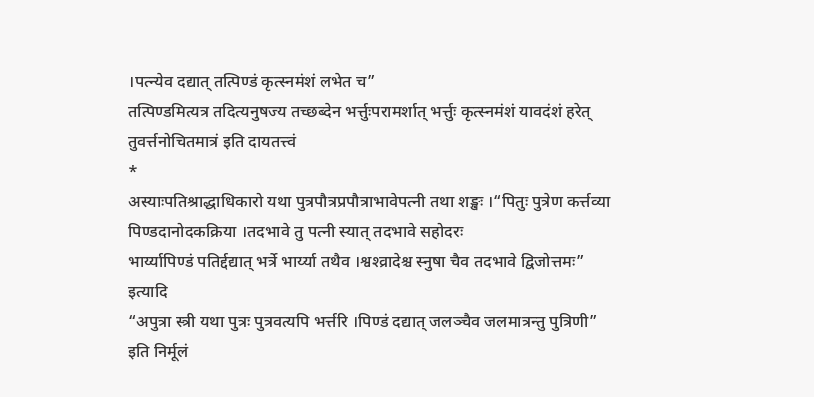।पत्न्येव दद्यात् तत्पिण्डं कृत्स्नमंशं लभेत च”
तत्पिण्डमित्यत्र तदित्यनुषज्य तच्छब्देन भर्त्तुःपरामर्शात् भर्त्तुः कृत्स्नमंशं यावदंशं हरेत् तुवर्त्तनोचितमात्रं इति दायतत्त्वं
*
अस्याःपतिश्राद्धाधिकारो यथा पुत्रपौत्रप्रपौत्राभावेपत्नी तथा शङ्खः ।“पितुः पुत्रेण कर्त्तव्या पिण्डदानोदकक्रिया ।तदभावे तु पत्नी स्यात् तदभावे सहोदरः
भार्य्यापिण्डं पतिर्द्दद्यात् भर्त्रे भार्य्या तथैव ।श्वश्व्रादेश्च स्नुषा चैव तदभावे द्विजोत्तमः”
इत्यादि
“अपुत्रा स्त्री यथा पुत्रः पुत्रवत्यपि भर्त्तरि ।पिण्डं दद्यात् जलञ्चैव जलमात्रन्तु पुत्रिणी”
इति निर्मूलं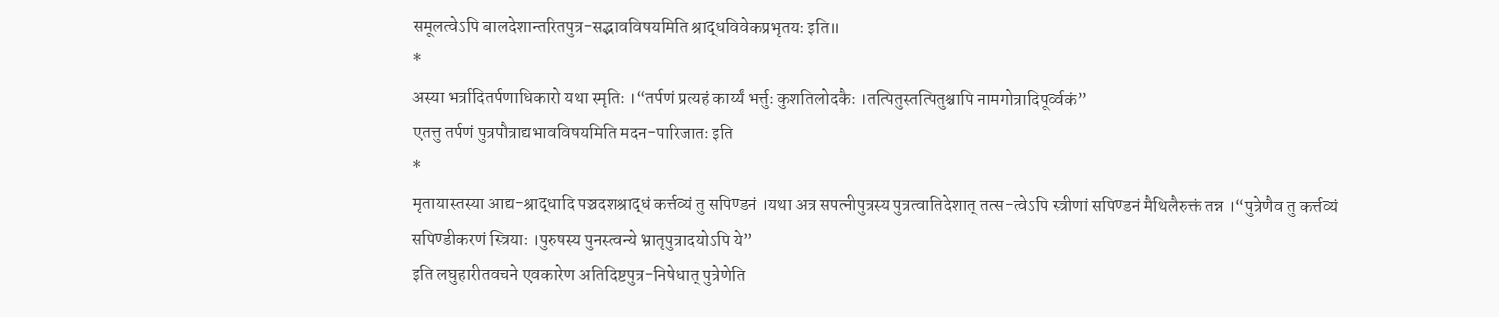समूलत्वेऽपि बालदेशान्तरितपुत्र-सद्भावविषयमिति श्राद्धविवेकप्रभृतयः इति॥
*
अस्या भर्त्रादितर्पणाधिकारो यथा स्मृतिः ।“तर्पणं प्रत्यहं कार्य्यं भर्त्तुः कुशतिलोदकैः ।तत्पितुस्तत्पितुश्चापि नामगोत्रादिपूर्व्वकं”
एतत्तु तर्पणं पुत्रपौत्राद्यभावविषयमिति मदन-पारिजातः इति
*
मृतायास्तस्या आद्य-श्राद्धादि पञ्चदशश्राद्धं कर्त्तव्यं तु सपिण्डनं ।यथा अत्र सपत्नीपुत्रस्य पुत्रत्वातिदेशात् तत्स-त्वेऽपि स्त्रीणां सपिण्डनं मैथिलैरुक्तं तन्न ।“पुत्रेणैव तु कर्त्तव्यं सपिण्डीकरणं स्त्रियाः ।पुरुषस्य पुनस्त्वन्ये भ्रातृपुत्रादयोऽपि ये”
इति लघुहारीतवचने एवकारेण अतिदिष्टपुत्र-निषेधात् पुत्रेणेति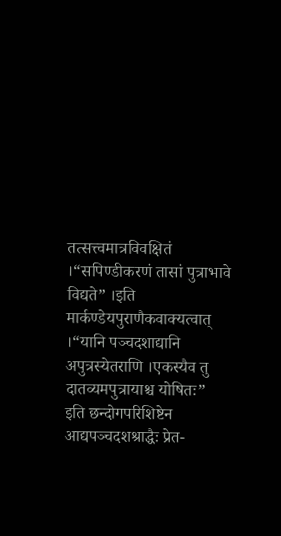तत्सत्त्वमात्रविवक्षितं ।“सपिण्डीकरणं तासां पुत्राभावे विद्यते” ।इति मार्कण्डेयपुराणैकवाक्यत्वात् ।“यानि पञ्चदशाद्यानि अपुत्रस्येतराणि ।एकस्यैव तु दातव्यमपुत्रायाश्च योषितः”
इति छन्दोगपरिशिष्टेन आद्यपञ्चदशश्राद्धैः प्रेत-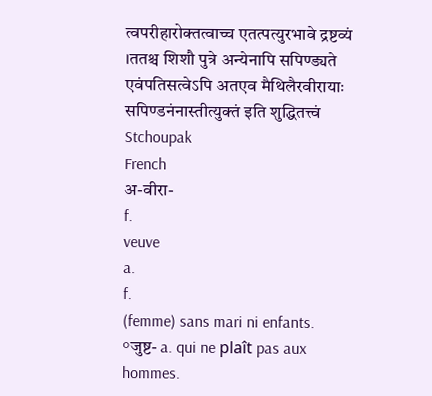त्वपरीहारोक्तत्वाच्च एतत्पत्युरभावे द्रष्टव्यं ।ततश्च शिशौ पुत्रे अन्येनापि सपिण्ड्यते एवंपतिसत्वेऽपि अतएव मैथिलैरवीरायाः सपिण्डनंनास्तीत्युक्तं इति शुद्धितत्त्वं
Stchoupak
French
अ-वीरा-
f.
veuve
a.
f.
(femme) sans mari ni enfants.
°जुष्ट- a. qui ne plaît pas aux hommes.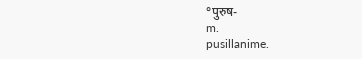°पुरुष-
m.
pusillanime.